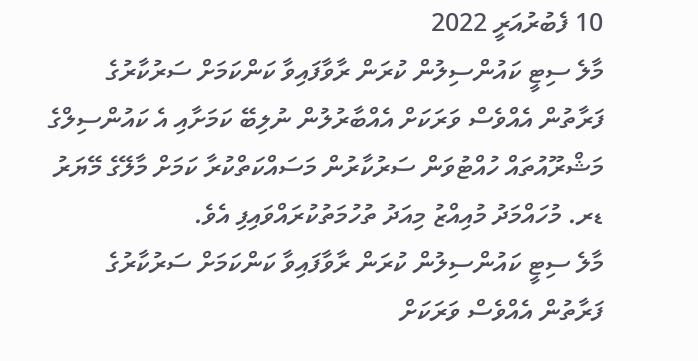10 ފެބުރުއަރީ 2022
މާލެ ސިޓީ ކައުންސިލުން ކުރަން ރާވާފައިވާ ކަންކަމަށް ސަރުކާރުގެ ފަރާތުން އެއްވެސް ވަރަކަށް އެއްބާރުލުން ނުލިބޭ ކަމަށާއި އެ ކައުންސިލްގެ މަޝްރޫއުތައް ހުއްޓުވަން ސަރުކާރުން މަސައްކަތްކުރާ ކަމަށް މާލޭގެ މޭޔަރު ޑރ. މުހައްމަދު މުއިއްޒު މިއަދު ތުހުމަތުކުރައްވައިފި އެވެ.
މާލެ ސިޓީ ކައުންސިލުން ކުރަން ރާވާފައިވާ ކަންކަމަށް ސަރުކާރުގެ ފަރާތުން އެއްވެސް ވަރަކަށް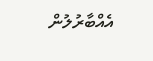އެއްބާރުލުން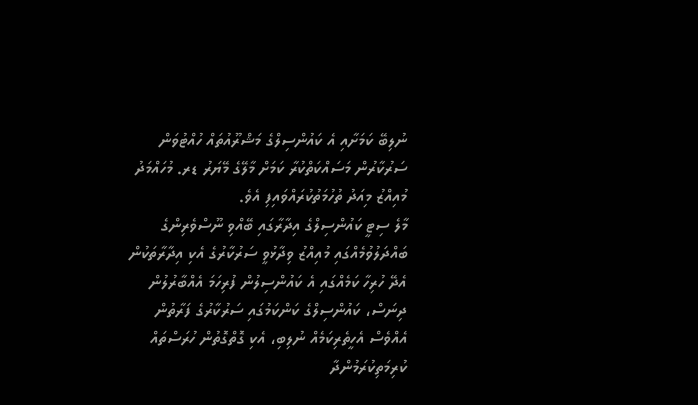ނުލިބޭ ކަމަށާއި އެ ކައުންސިލްގެ މަޝްރޫއުތައް ހުއްޓުވަން ސަރުކާރުން މަސައްކަތްކުރާ ކަމަށް މާލޭގެ މޭޔަރު ޑރ. މުހައްމަދު މުއިއްޒު މިއަދު ތުހުމަތުކުރައްވައިފި އެވެ.
މާލެ ސިޓީ ކައުންސިލްގެ އިދާރާގައި ބޭއްވި ނޫސްވެރިންގެ ބައްދަލުވުމެއްގައި މުއިއްޒު ވިދާޅުވީ ސަރުކާރުގެ އެކި އިދާރާތަކުން އެދޭ ހުރިހާ ކަމެއްގައި އެ ކައުންސިލުން ފުރިހަމަ އެއްބާރުލުން ދިނަސް، ކައުންސިލްގެ ކަންކަމުގައި ސަރުކާރުގެ ފަރާތުން އެއްވެސް އެހީތެރިކަމެއް ނުލިބި، އެކި ގޮތްގޮތުން ހުރަސްތައް ކުރިމަތިކުރަމުންދާ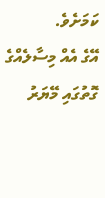ކަމަށެވެ.
އޭގެ އެއް މިސާލެއްގެ ގޮތުގައި މޭޔަރު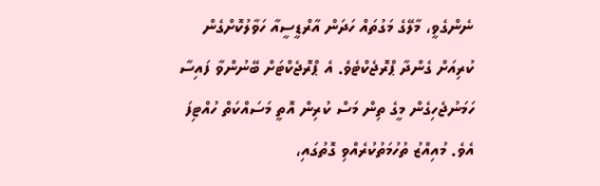ނެންގެވީ، މާލޭގެ މަގުތައް ހަދަން އާރްޑީސީއާ ހަވާލުކޮށްގެން ކުރިއަށް ގެންދާ ޕްރޮޖެކްޓެވެ. އެ ޕްރޮޖެކްޓަށް ބޭނުންވާ ފައިސާ ހަމަނުޖެހިގެން މީގެ ތިން މަސް ކުރިން އޮތީ މަސައްކަތް ހުއްޓިފަ އެވެ. މުއިއްޒު ތުހުމަތުކުރެއްވި ގޮތުގައި،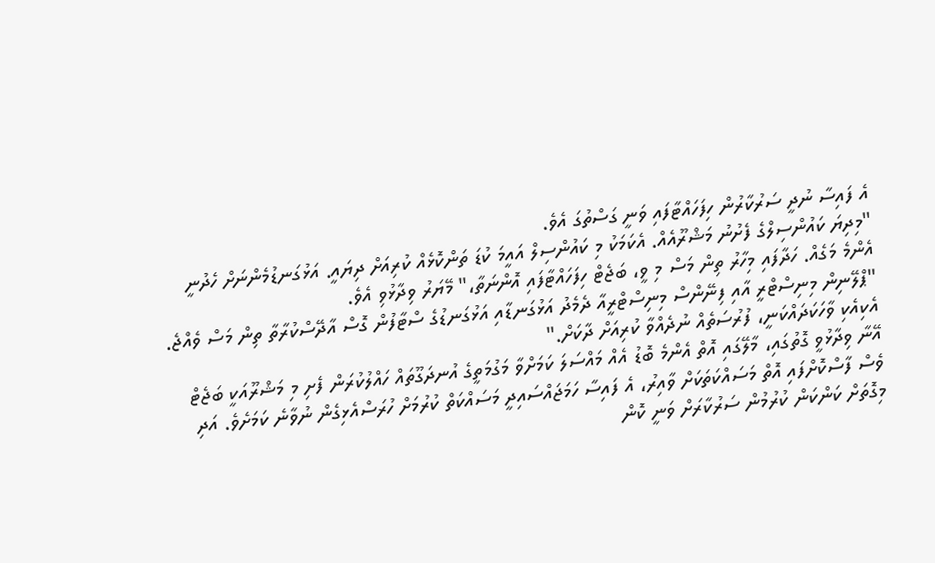އެ ފައިސާ ނުދީ ސަރުކާރުން ހިފަހައްޓާފައި ވަނީ ގަސްތުގަ އެވެ.
"މިދިޔަ ކައުންސިލްގެ ފެށުނު މަޝްރޫއެއް. އެކަމަކު މި ކައުންސިލް އައީމަ ކުޑަ ތަންކޮޅެއް ކުރިއަށް ދިޔައީ. އަޅުގަނޑުމެންނަށް ހެދުނީ އެންމެ މަގެއް. ހަދާފައި މިހާރު ތިން މަސް މި ވީ، ބަޖެޓް ހިފަހައްޓާފައި އޮންނަތާ،" މޭޔަރު ވިދާޅުވި އެވެ.
"ޕްލޭނިން މިނިސްޓްރީ އާއި ފިނޭންސް މިނިސްޓްރީއާ ދެމެދު އަޅުގަނޑާއި އަޅުގަނޑުގެ ސްޓާފުން ގޮސް އާދޭސްކުރާތާ ތިން މަސް ވެއްޖެ. އެކިއެކި ވާހަކަދައްކަނީ، ފުރުސަތެއް ނުދެއްވާ ކުރިއަށް ދާކަށް."
އޭނާ ވިދާޅުވީ ގޮތުގައި، މާލޭގައި އޮތް އެންމެ ބޮޑު އެއް މައްސަލަ ކަމަށްވާ މަގުމަތީގެ އުނދަގޫތައް ހައްލުކުރަން ފެށި މި މަޝްރޫއަކީ ބަޖެޓް ވެސް ފާސްކޮށްފައި އޮތް މަސައްކަތަކަށް ވާއިރު، އެ ފައިސާ ހަމަޖައްސައިދީ މަސައްކަތް ކުރުމަށް ހުރަސްއެޅިގެން ނުވާނެ ކަމަށެވެ. އަދި މިގޮތަށް ކަންކަން ކުރުމުން ސަރުކާރަށް ވަނީ ކޮން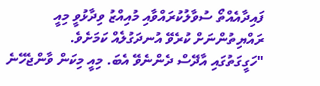ފައިދާއެއްތޯ ސުވާލުކުރައްވާއި މުއިއްޒު ވިދާޅުވީ މިއީ ރައްޔިތުންނަށް ކުރެވޭ އުނދަގުލެއް ކަމަށެވެ.
"ހަގީގަތުގައި އާދޭސް ދެންނެވޭ އެބަ. މިއީ މިކަން ވާންޖެހޭނެ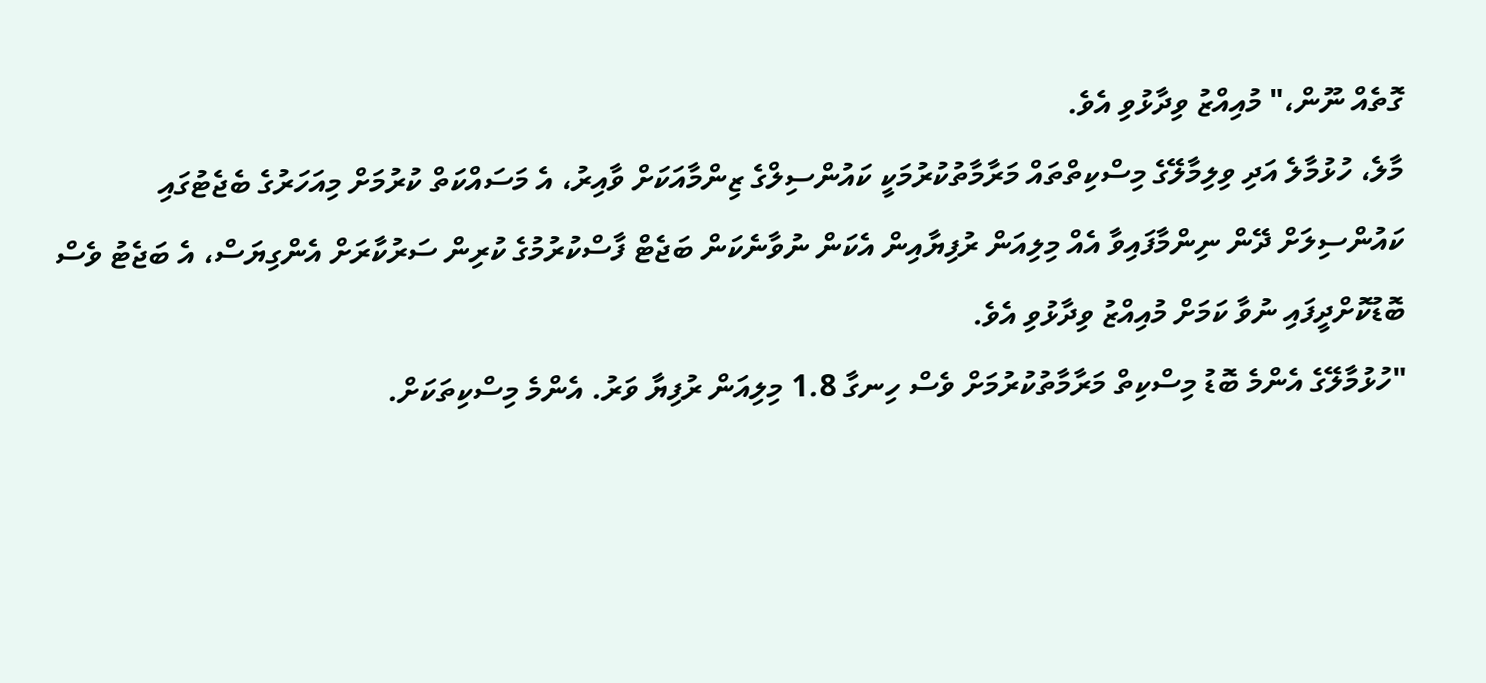ގޮތެއް ނޫން،" މުއިއްޒު ވިދާޅުވި އެވެ.
މާލެ، ހުޅުމާލެ އަދި ވިލިމާލޭގެ މިސްކިތްތައް މަރާމާތުކުރުމަކީ ކައުންސިލްގެ ޒިންމާއަކަށް ވާއިރު، އެ މަސައްކަތް ކުރުމަށް މިއަހަރުގެ ބެޖެޓުގައި ކައުންސިލަށް ދޭން ނިންމާފައިވާ އެއް މިލިއަން ރުފިޔާއިން އެކަން ނުވާނެކަން ބަޖެޓް ފާސްކުރުމުގެ ކުރިން ސަރުކާރަށް އެންގިޔަސް، އެ ބަޖެޓު ވެސް ބޮޑުކޮށްދީފައި ނުވާ ކަމަށް މުއިއްޒު ވިދާޅުވި އެވެ.
"ހުޅުމާލޭގެ އެންމެ ބޮޑު މިސްކިތް މަރާމާތުކުރުމަށް ވެސް ހިނގާ 1.8 މިލިއަން ރުފިޔާ ވަރު. އެންމެ މިސްކިތަކަށް.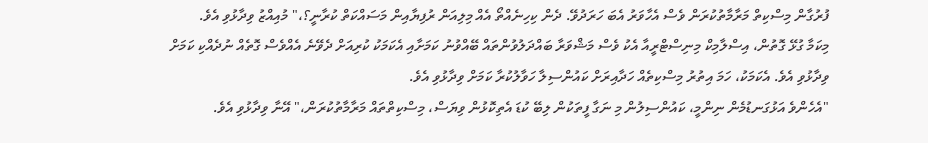ފުރުގާން މިސްކިތް މަރާމާތުކުރަން ވެސް އެހާވަރު އެބަ ހަރަދުވޭ. ދެން ކިހިނެއްތޯ އެއް މިލިއަން ރުފިޔާއިން މަސައްކަތް ކުރާނީ؟،" މުއިއްޒު ވިދާޅުވި އެވެ.
މިކަމާ ގުޅޭ ގޮތުން، އިސްލާމިކް މިނިސްޓްރީއާ އެކު ވެސް މަޝްވަރާ ބައްދަލުވުންތައް ބޭއްވުނު ކަމަށާއި އެކަމަކު ކުރިއަށް ދެވޭނެ އެއްވެސް ގޮތެއް ނުދެއްކި ކަމަށް ވިދާޅުވި އެވެ. އެކަމަކު، ހަމަ އިތުރު މިސްކިތެއް ހަދާއިރަށް ކައުންސިލާ ހަވާލުކުރާ ކަމަށް ވިދާޅުވި އެވެ.
"އެހެންވެ އަޅުގަނޑުމެން ނިންމީ، ކައުންސިލުން މި ނަގާ ފީތަކުން ލިބޭ ކުޑަ އެތިކޮޅުން ވިޔަސް، މިސްކިތްތައް މަރާމާތުކުރަން،" އޭނާ ވިދާޅުވި އެވެ.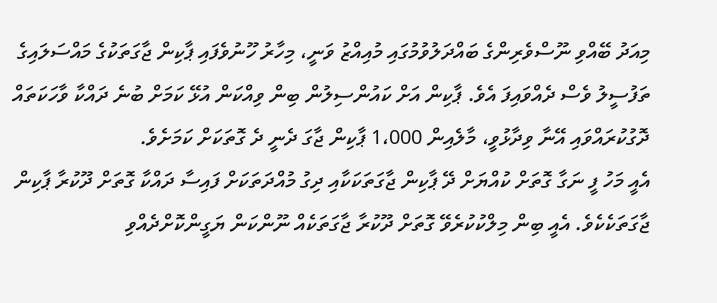މިއަދު ބޭއްވި ނޫސްވެރިންގެ ބައްދަލުވުމުގައި މުއިއްޒު ވަނީ، މިހާރު ހޫނުވެފައި ޕާކިން ޖާގަތަކުގެ މައްސަލައިގެ ތަފުސީލު ވެސް ދެއްވައިފަ އެވެ. ޕާކިން އަށް ކައުންސިލުން ބިން ވިއްކަން އުޅޭ ކަމަށް ބުނެ ދައްކާ ވާހަކަތައް ދޮގުކުރައްވައި އޭނާ ވިދާޅުވީ، މާލެއިން 1،000 ޕާކިން ޖާގަ ދެނީ ދެ ގޮތަކަށް ކަމަށެވެ.
އެއީ މަހު ފީ ނަގާ ގޮތަށް ކުއްޔަށް ދޭ ޕާކިން ޖާގަތަކަކާއި ދިގު މުއްދަތަކަށް ފައިސާ ދައްކާ ގޮތަށް ދޫކުރާ ޕާކިން ޖާގަތަކެކެވެ. އެއީ ބިން މިލްކުކުރެވޭ ގޮތަށް ދޫކުރާ ޖާގަތަކެއް ނޫންކަން ޔަގީންކޮށްދެއްވި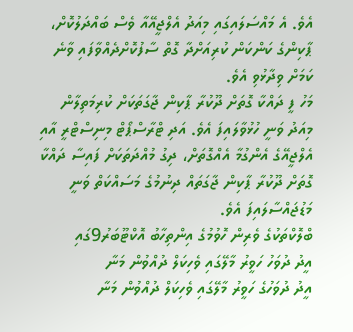އެވެ. އެ މައްސަލައިގައި މިއަދު އެލްޖީއޭއާ ވެސް ބައްދަލުކޮށް، ޕާކިންގެ ކަންކަން ކުރިއަށްދާ ގޮތް ސާފުކޮށްދެއްވާފައި ވާނެ ކަމަށް ވިދާޅުވި އެވެ.
މަހު ފީ ދައްކާ ގޮތަށް ދޫކުރާ ޕާކިން ޖާގަތަކަށް ކުރިމަތިލާން މިއަދު ވަނީ ހުޅުވާލައިފަ އެވެ. އަދި ޓްރާސްޕޯޓް މިނިސްޓްރީ އާއި އެލްޖީއޭގެ އެންގުމާ އެއްގޮތަށް، ދިގު މުއްދަތަކަށް ފައިސާ ދައްކާ ގޮތަށް ދޫކުރާ ޕާކިން ޖާގަތައް ދިނުމުގެ މަސައްކަތް ވަނީ މަޑުޖައްސާލައިފަ އެވެ.
ބްލޮކްތަކުގެ ވެރިން ހޮވުމުގެ އިންތިހާބު އޮކްޓޫބަރު9ގައި
އީދު ދުވަހު ހަވީރު މާލޭގައި ވެހިކަލް ދުއްވުން މަނާ
އީދު ދުވަހުގެ ހަވީރު މާލޭގައި ވެހިކަލް ދުއްވުން މަނާ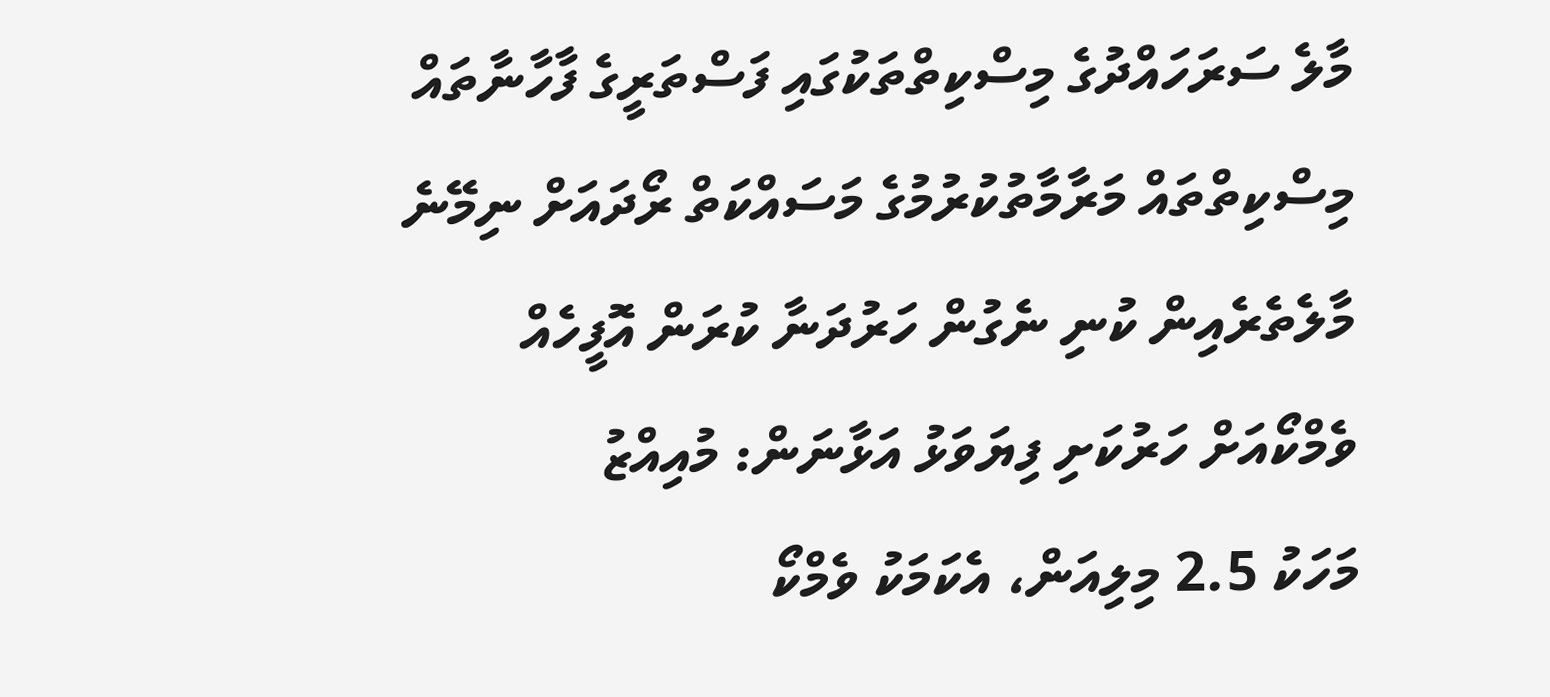މާލެ ސަރަހައްދުގެ މިސްކިތްތަކުގައި ފަސްތަރީގެ ފާހާނާތައް
މިސްކިތްތައް މަރާމާތުކުރުމުގެ މަސައްކަތް ރޯދައަށް ނިމޭނެ
މާލެތެރެއިން ކުނި ނެގުން ހަރުދަނާ ކުރަން އޮފީހެއް
ވެމްކޯއަށް ހަރުކަށި ފިޔަވަޅު އަޅާނަން: މުއިއްޒު
މަހަކު 2.5 މިލިއަން، އެކަމަކު ވެމްކޯ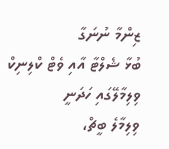ޒިންމާ ނުނަގާ
ބުޅާ ޝެލްޓާ އާއި ވެޓް ކްލިނިކް ވިލިމާލޭގައި ހަދަނީ
ވިލިމާލެ ބީޗް،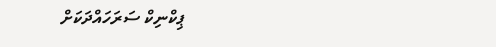ޕިކްނިކް ސަރަހައްދަކަށް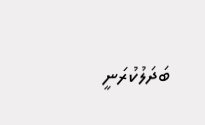ބަދަލުކުރަނީ